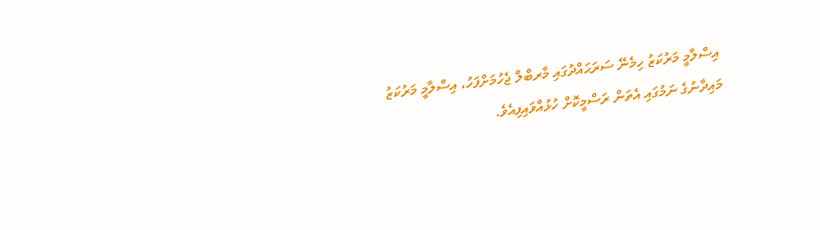އިސްލާމީ މަރުކަޒު ހިމެނޭ ސަރަޙައްދުގައި މާރބްލް ޖެހުމަށްފަހު، އިސްލާމީ މަރުކަޒު މައިދާނުގެ ނަމުގައި އެތަން ރަސްމީކޮށް ހުޅުއްވައިފިއެވެ.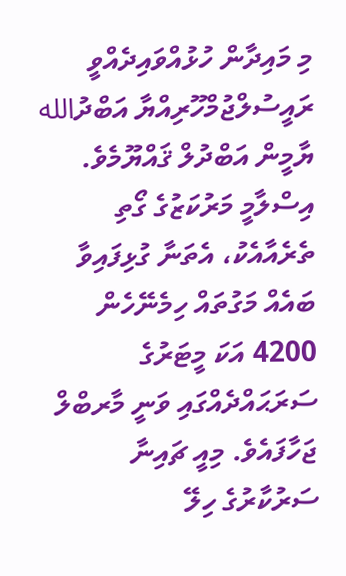މި މައިދާން ހުޅުއްވައިދެއްވީ ރައީސުލްޖުމްހޫރިއްޔާ އަބްދުالله ޔާމީން އަބްދުލް ޤައްޔޫމެވެ.
އިސްލާމީ މަރުކަޒުގެ ގޯތި ތެރެއާއެކު، އެތަނާ ގުޅިފައިވާ ބައެއް މަގުތައް ހިމެނޭހެން 4200 އަކަ މީޓަރުގެ ސަރަޙައްދެއްގައި ވަނީ މާރބްލް ޖަހާފައެވެ. މިއީ ޗައިނާ ސަރުކާރުގެ ހިލޭ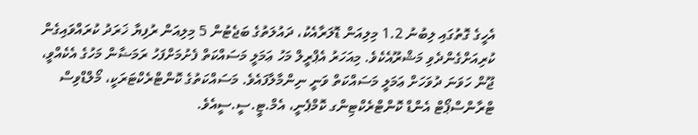އެހީގެ ގޮތުގައި ލިބުނު 1.2 މިލިއަން ޑޮލަރާއެކު، ދައުލަތުގެ ބަޖެޓުން 5 މިލިއަން ރުފިޔާ ޚަރަދު ކުރައްވައިގެން ކުރިއަށްގެންދެވި މަޝްރޫއެކެވެ. މިއަހަރު އެޕްރީލް މަހު ޢަމަލީ މަސައްކަތް ފެށުމަށްފަހު ރަމަޟާން މަހުގެ އެކެއްވީ، ޖޫން ހަވަނަ ދުވަހަށް ޢަމަލީ މަސައްކަތް ވަނީ ނިންމާލާފައެވެ. މަސައްކަތުގެ ކޮންޓްރެކްޓަރަކީ، މޯލްޑްވިސް ޓްރާންސްޕޯޓް އެންޑް ކޮންޓްރެކްޓިންގ ކޮމްޕެނީ، އެމް.ޓީ.ސީ.ސީއެވެ.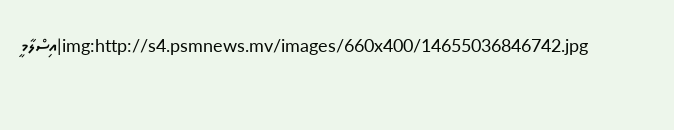img:http://s4.psmnews.mv/images/660x400/14655036846742.jpg|އިސްލާމީ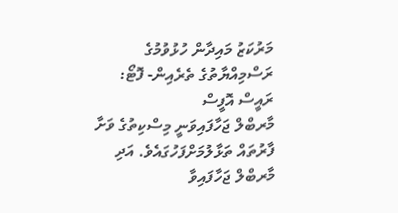މަރުކަޒު މައިދާން ހުޅުވުމުގެ ރަސްމިއްޔާތުގެ ތެރެއިން- ފޮޓޯ: ރައީސް އޮފީސް
މާރބްލް ޖަހާފައިވަނީ މިސްކިތުގެ ވަށާ ފާރުތައް ތަޅާލުމަށްފަހުގައެވެ. އަދި މާރބްލް ޖަހާފައިވާ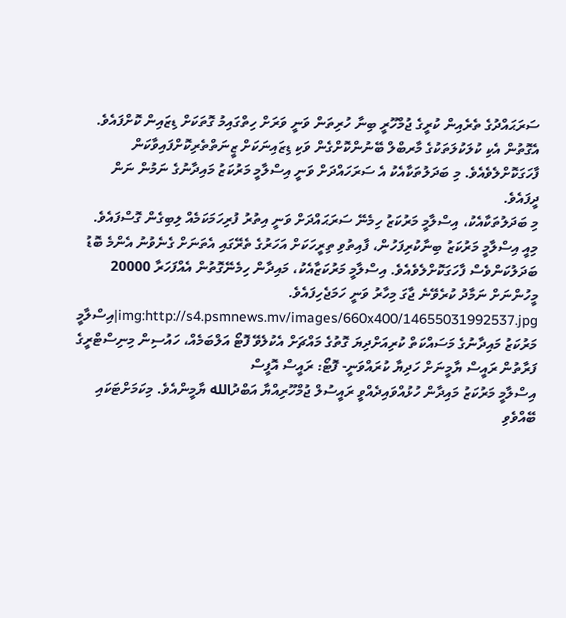ސަރަޙައްދުގެ ތެރެއިން ކުރީގެ ޖުމްހޫރީ ބިނާ ހުރިތަން ވަނީ ވަރަށް ހިތްގައިމު ގޮތަކަށް ޑިޒައިން ކޮށްފައެވެ. އެގޮތުން އެކި ކުލަކުލަތަކުގެ މާރބްލް ބޭނުންކޮށްގެން ވަކި ޑިޒައިނަކަށް ޒީނަތްތެރިކޮށްފައިވާކަން ފާހަގަކޮށްލެވެއެވެ. މި ބަދަލުތަކާއެކު އެ ސަރަހައްދަށް ވަނީ އިސްލާމީ މަރުކަޒު މައިދާނުގެ ނަމުން ނަން ދީފައެވެ.
މި ބަދަލުތަކާއެކު، އިސްލާމީ މަރުކަޒު ހިމެނޭ ސަރަޙައްދަށް ވަނީ އިތުރު ފުރިހަމަކަމެއް ލިބިގެން ގޮސްފައެވެ. މިއީ އިސްލާމީ މަރުކަޒު ބިނާކުރިފަހުން، ފާއިތުވި ތިރީހަކަށް އަހަރުގެ ތެރޭގައި އެތަނަށް ގެނެވުނު އެންމެ ބޮޑު ބަދަލުކަންވެސް ފާހަގަކޮށްލެވެއެވެ. އިސްލާމީ މަރުކަޒާއެކު، މައިދާން ހިމެނޭގޮތުން އެއްފަހަރާ 20000 މީހުންނަށް ނަމާދު ކުރެވޭނެ ޖާގަ މިހާރު ވަނީ ހަމަޖެހިފައެވެ.
img:http://s4.psmnews.mv/images/660x400/14655031992537.jpg|އިސްލާމީ މަރުކަޒު މައިދާނުގެ މަސައްކަތް ކުރިއަށްދިޔަ ގޮތުގެ މައްޗަށް އެކުލެވޭ ފޮޓޯ އަލްބަމެއް، ހައުސިން މިނިސްޓްރީގެ ފަރާތުން ރައީސް ޔާމީނަށް ހަދިޔާ ކުރައްވަނީ- ފޮޓޯ: ރައީސް އޮފީސް
އިސްލާމީ މަރުކަޒު މައިދާން ހުޅުއްވައިދެއްވީ ރައީސުލް ޖުމްހޫރިއްޔާ އަބްދުالله ޔާމީންއެވެ. މިކަމަށްޓަކައި ބޭއްވެވި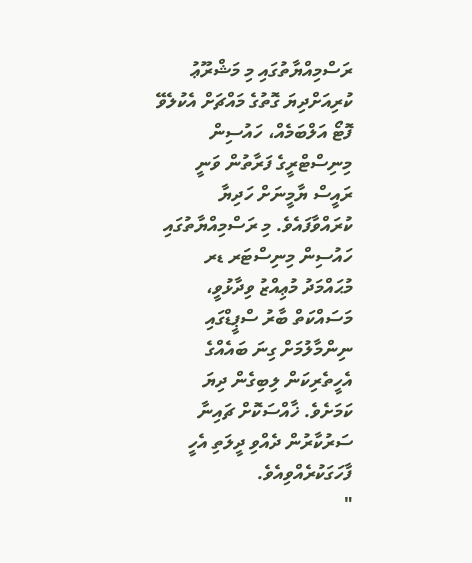ރަސްމިއްޔާތުގައި މި މަޝްރޫޢު ކުރިއަށްދިޔަ ގޮތުގެ މައްޗަށް އެކުލެވޭ ފޮޓޯ އަލްބަމެއް، ހައުސިން މިނިސްޓްރީގެ ފަރާތުން ވަނީ ރައީސް ޔާމީނަށް ހަދިޔާ ކުރައްވާފައެވެ. މި ރަސްމިއްޔާތުގައި ހައުސިން މިނިސްޓަރ ޑރ މުޙައްމަދު މުޢިއްޒު ވިދާޅުވީ، މަސައްކަތް ބާރު ސްޕީޑްގައި ނިންމާލުމަށް ގިނަ ބައެއްގެ އެހީތެރިކަން ލިބިގެން ދިޔަ ކަމަށެވެ. ޚާއްސަކޮށް ޗައިނާ ސަރުކާރުން ދެއްވި ދީލަތި އެހީ ފާހަގަކުރެއްވިއެވެ.
"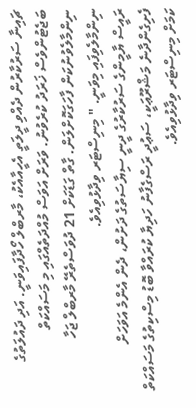ޗައިނާ ސަރުކާރުން ދެއްވި ދީލަތީ އެހީއާއެކު، މާރބްލް ހޯދާފައިވަނީ. އަދި ދައުލަތުގެ ބަޖެޓުންވެސް ޚަރަދު ކުރެވުނު. ވަރަށް އަވަސް މުއްދަތެއްގައި މި މަސައްކަތް ނިންމާލެވުނުކަން ފާހަގަކޮށްލަން. ގާތް ގަޑަކަށް 21 ދުވަސްތެރޭ މާރބްލް ޖަހާ ނިންމާލެވިފައި މިވަނީ. " މިނިސްޓަރ ވިދާޅުވިއެވެ.
ރައީސް ޔާމީންގެ ސަރުކާރުގެ ދީނީ ސިޔާސަތުގެ ދަށުން، ދެން އެންމެ އަވަހަށް ފެށިގެންދާނެ މަޝްރޫޢަކީ، ސަޢުދީ ރަސްގެފާނު ހަދިޔާ ކުރައްވާ ބޮޑު މިސްކިތުގެ މަސައްކަތް ކަމަށް މިނިސްޓަރ ވިދާޅުވިއެވެ.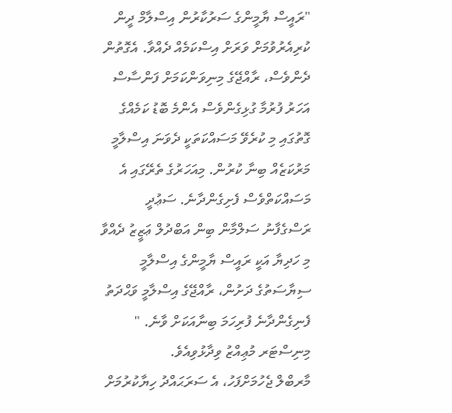"ރައީސް ޔާމީންގެ ސަރުކާރުން އިސްލާމް ދީން ކުރިއެރުވުމަށް ވަރަށް އިސްކަމެއް ދެއްވާ. އެގޮތުން ދެންވެސް، ރާއްޖޭގެ މިނިވަންކަމަށް ފަންސާސް އަހަރު ފުރުމާ ގުޅިގެންވެސް އެންމެ ބޮޑު ކަމެއްގެ ގޮތުގައި މި ކުރެވޭ މަސައްކަތަކީ ދެވަނަ އިސްލާމީ މަރުކަޒެއް ބިނާ ކުރުން. މިއަހަރުގެ ތެރޭގައި އެ މަސައްކަތްވެސް ފެށިގެންދާނެ. ސަޢުދީ ރަސްގެފާނު ސަލްމާން ބިން އަބްދުލް ޢަޒީޒު ދެއްވާ މި ހަދިޔާ އަކީ ރައީސް ޔާމީންގެ އިސްލާމީ ސިޔާސަތުގެ ދަށުން، ރާއްޖޭގެ އިސްލާމީ ވަޙްދަތު ފެނިގެންދާނެ ފުރިހަމަ ބިނާއަކަށް ވާނެ. " މިނިސްޓަރ މުޢިއްޒު ވިދާޅުވިއެވެ.
މާރބްލް ޖެހުމަށްފަހު، އެ ސަރަޙައްދު ހިޔާކުރުމަށް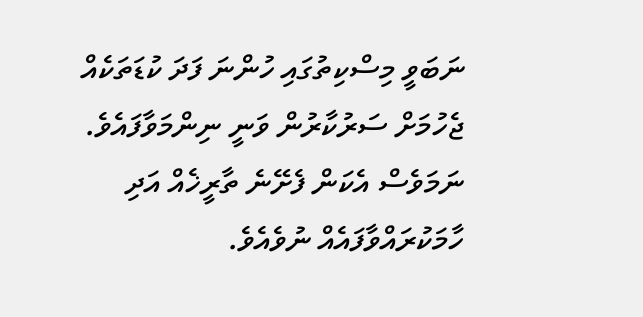ނަބަވީ މިސްކިތުގައި ހުންނަ ފަދަ ކުޑަތަކެއް ޖެހުމަށް ސަރުކާރުން ވަނީ ނިންމަވާފައެވެ. ނަމަވެސް އެކަން ފެށޭނެ ތާރީޚެއް އަދި ހާމަކުރައްވާފައެއް ނުވެއެވެ.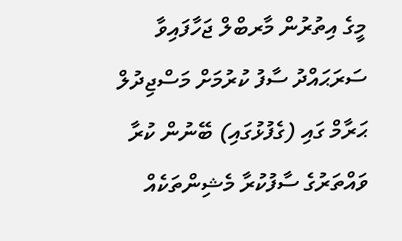މީގެ އިތުރުން މާރބްލް ޖަހާފައިވާ ސަރަޙައްދު ސާފު ކުރުމަށް މަސްޖިދުލް ޙަރާމް ގައި (ގެފުޅުގައި) ބޭނުން ކުރާ ވައްތަރުގެ ސާފުކުރާ މެޝިންތަކެއް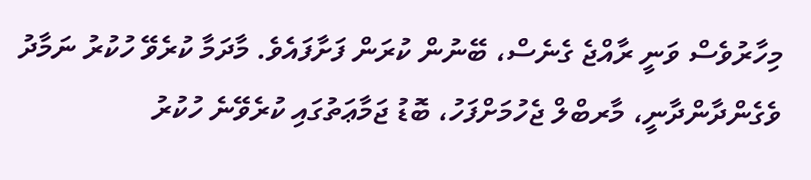މިހާރުވެސް ވަނީ ރާއްޖެ ގެނެސް، ބޭނުން ކުރަން ފަށާފައެވެ. މާދަމާ ކުރެވޭ ހުކުރު ނަމާދު ވެގެންދާންދާނީ، މާރބްލް ޖެހުމަށްފަހު، ބޮޑު ޖަމާޢަތުގައި ކުރެވޭނެ ހުކުރު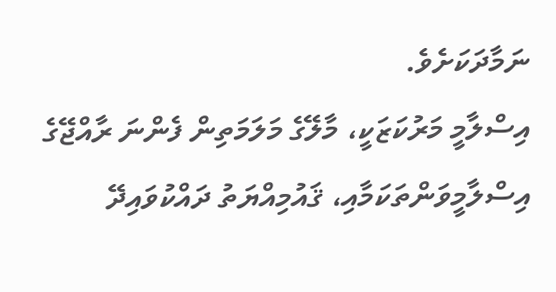ނަމާދަކަށެވެ.
އިސްލާމީ މަރުކަޒަކީ، މާލޭގެ މަލަމަތިން ފެންނަ ރާއްޖޭގެ އިސްލާމީވަންތަކަމާއި، ޤައުމިއްޔަތު ދައްކުވައިދޭ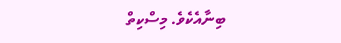ބިނާއެކެވެ. މިސްކިތް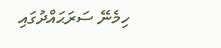ހިމެނޭ ސަރަޙައްދުގައި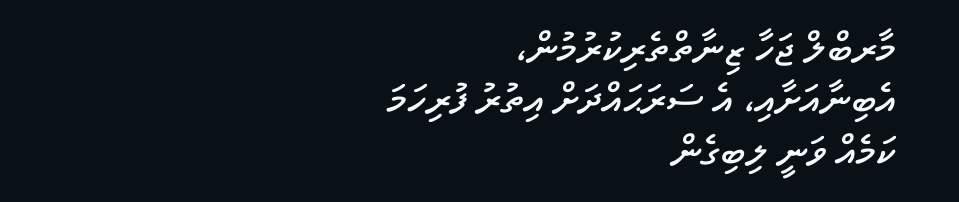މާރބްލް ޖަހާ ޒިނާތްތެރިކުރުމުން، އެބިނާއަށާއި، އެ ސަރަޙައްދަށް އިތުރު ފުރިހަމަ ކަމެއް ވަނީ ލިބިގެން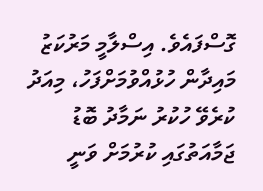ގޮސްފައެވެ. އިސްލާމީ މަރުކަޒު މައިދާން ހުޅުއްވުމަށްފަހު، މިއަދު ކުރެވޭ ހުކުރު ނަމާދު ބޮޑު ޖަމާއަތުގައި ކުރުމަށް ވަނީ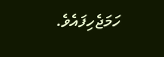ހަމަޖެހިފައެވެ.